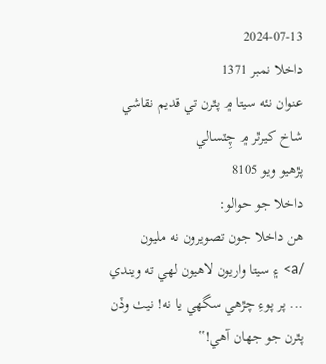2024-07-13
داخلا نمبر 1371
عنوان نئه سيتا ۾ پٿرن تي قديم نقاشي
شاخ کيرٿر ۾ چِٽسالي
پڙهيو ويو 8105
داخلا جو حوالو:
هن داخلا جون تصويرون نه مليون
/a> ۽ سيتا واريون لاھيون لھي ته ويندي ... پر پوءِ چڙھي سگھي يا نه! نيٺ وڏن پٿرن جو جھان آھي!‟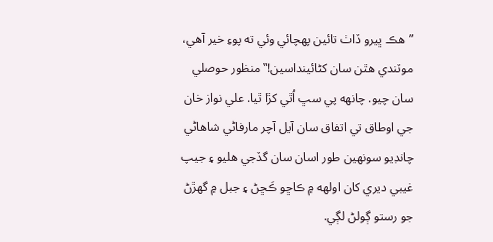”ھڪ ڀيرو ڏاٺ تائين پھچائي وئي ته پوءِ خير آھي، موٽندي ھٿن سان کڻائينداسين!‟ منظور حوصلي سان چيو. چانهه پي سڀ اُٿي کڙا ٿيا. علي نواز خان جي اوطاق تي اتفاق سان آيل آچر مارفاڻي شاھاڻي چانڊيو سونھين طور اسان سان گڏجي ھليو ۽ جيپ غيبي ديري کان اولھه ۾ ڪاڇو ڪَڇڻ ۽ جبل ۾ گھڙڻ جو رستو ڳولڻ لڳي.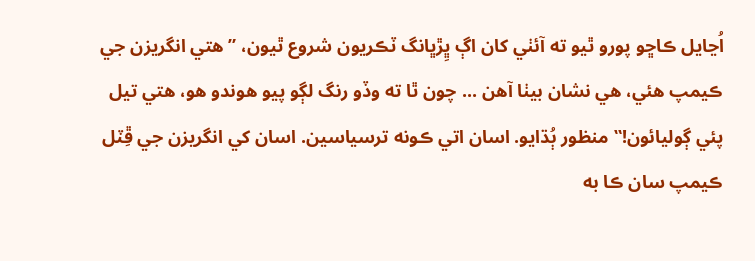اُڃايل ڪاڇو پورو ٿيو ته آئٺي کان اڳ ڀِڙڀانگ ٽڪريون شروع ٿيون، ” ھتي انگريزن جي ڪيمپ ھئي، ھي نشان بيٺا آھن ... چون ٿا ته وڏو رنگ لڳو پيو ھوندو ھو، ھتي تيل پئي ڳوليائون!‟ منظور ٻُڌايو. اسان اتي ڪونه ترسياسين. اسان کي انگريزن جي ڦِٽل ڪيمپ سان ڪا به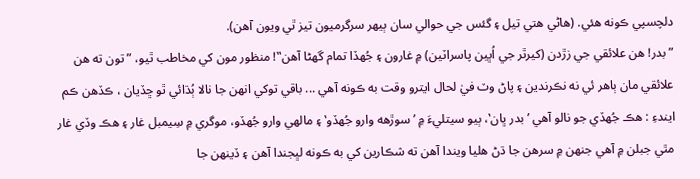دلچسپي ڪونه ھئي. (ھاڻي ھتي تيل ۽ گئس جي حوالي سان ٻيھر سرگرميون تيز ٿي ويون آھن).
” بدر! ھن علائقي جي زڙدن (کيرٿر جي اُڀين پاسراٽين) ۾ غارون ۽ جُھڏا تمام گھڻا آھن‟! منظور مون کي مخاطب ٿيو، ”تون ته ھن علائقي مان ٻاھر ئي نه نڪرندين ۽ پاڻ وٽ فيٰ لحال ايترو وقت به ڪونه آھي ... باقي توکي انھن جا نالا ٻُڌائي ٿو ڇڏيان ، ڪڏھن ڪم ايندءِ : ھڪ جُھڏي جو نالو آھي ’بدر ڀان‛، ٻيو سيتليءَ ۾ ’سوڙھه وارو جُھڏو‛ ۽ مالھي وارو جُھڏو، موگري ۾ سِيمبل غار ۽ ھڪ وڏي غار مٿي جبلن ۾ آھي جنھن ۾ سرھن جا ڌڻ ھليا ويندا آھن ته شڪارين کي به ڪونه لڀجندا آھن ۽ ڏينھن جا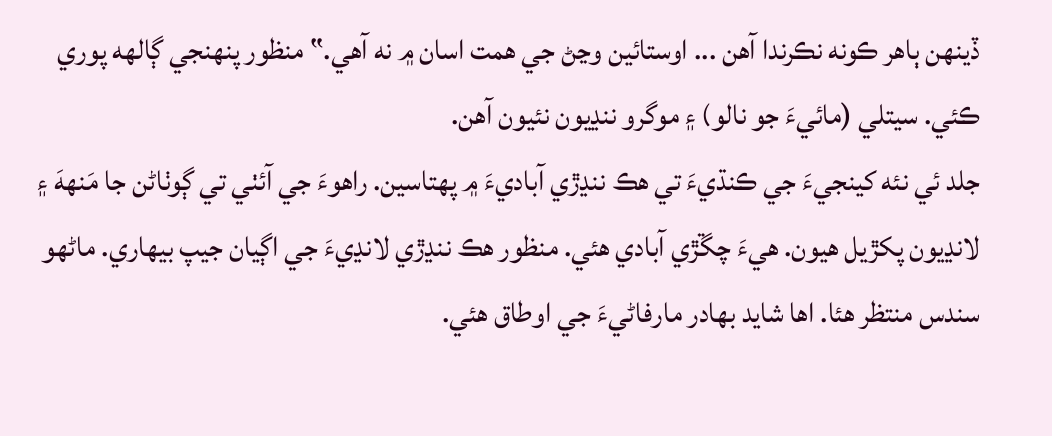ڏينھن ٻاھر ڪونه نڪرندا آھن ... اوستائين وڃڻ جي ھمت اسان ۾ نه آھي.‟ منظور پنھنجي ڳالھه پوري ڪئي. سيتلي (مائيءَ جو نالو) ۽ موگرو ننڍيون نئيون آھن.
جلد ئي نئه کينجيءَ جي ڪنڌيءَ تي ھڪ ننڍڙي آباديءَ ۾ پھتاسين. راھوءَ جي آئٺي تي ڳوٺاڻن جا مَنھهَ ۽ لانڍيون پکڙيل ھيون. ھيءَ چڱڙي آبادي ھئي. منظور ھڪ ننڍڙي لانڍيءَ جي اڳيان جيپ بيھاري. ماڻھو سندس منتظر ھئا. اھا شايد بھادر مارفاڻيءَ جي اوطاق ھئي.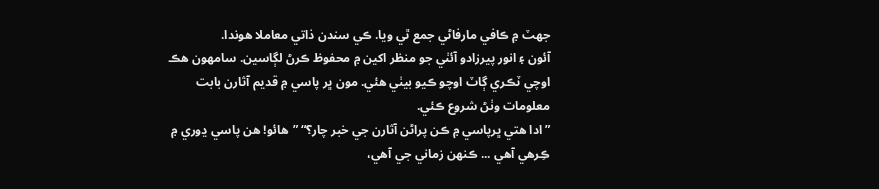جھٽ ۾ ڪافي مارفاڻي جمع ٿي ويا. ڪي سندن ذاتي معاملا ھوندا.
آئون ۽ انور پيرزادو آئٺي جو منظر اکين ۾ محفوظ ڪرڻ لڳاسين. سامھون ھڪ اوچي ٽڪري ڳاٽ اوچو ڪيو بيٺي ھئي. مون ڀر پاسي ۾ قديم آثارن بابت معلومات وٺڻ شروع ڪئي.
”ادا هتي ڀرپاسي ۾ ڪن پراڻن آثارن جي خبر چار؟“ ”ھائو! ھن پاسي ڍوري ۾ ڪِرھي آھي ... ڪنھن زماني جي آھي،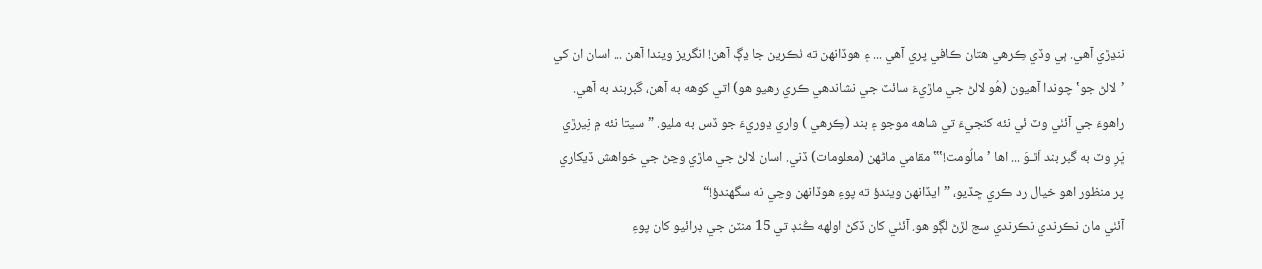ننڍڙي آھي. ٻي وڏي ڪِرھي ھتان ڪافي پري آھي ... ۽ ھوڏانھن ته ٺڪرين جا ڍڳ آھن! انگريز ويندا آھن ... اسان ان کي ’لالڻ جو‛ چوندا آھيون (ھُو لالڻ جي ماڙيءَ سائٽ جي نشاندھي ڪري رھيو ھو) اتي کوھه به آھن، گبربند به آھي. راھوءَ جي آئٺي وٽ ئي نئه کنجيءَ تي شاھه موجو ۽ بند (ڪِرھي ) واري ڍوريءَ جو ڏس به مليو. ”سيتا نئه ۾ نِيرڙي ڀَرِ وٽ به گبر بند اَٿـوَ ... اھا ’مالُومت!‛‟ مقامي ماڻھن (معلومات) ڏني. اسان لالڻ جي ماڙي وڃڻ جي خواهش ڏيکاري پر منظور اهو خيال رد ڪري ڇڏيو، ”ايڏانھن ويندؤ ته پوءِ ھوڏانھن وڃي نه سگھندؤ!“
آئٺي مان نڪرندي نڪرندي سج لڙڻ لڳو ھو. آئٺي کان ڏکڻ اولھه ڪُنڊ تي 15 منٽن جي ڊرائيو کان پوءِ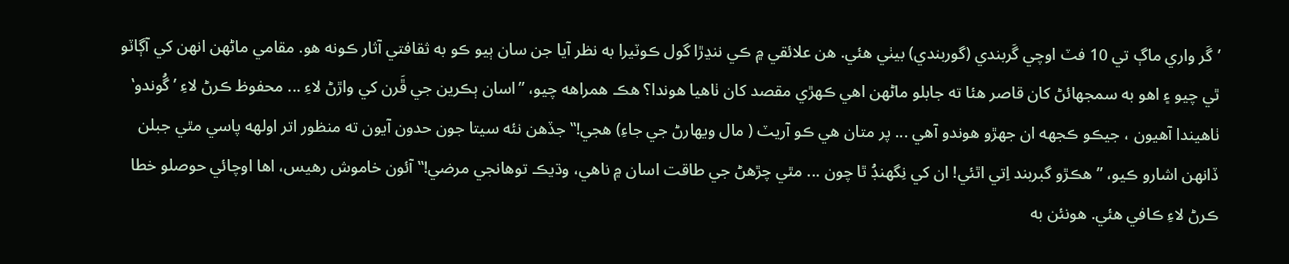’گَر واري ماڳ تي 10 فٽ اوچي گَربندي (گوربندي) بيٺي ھئي. ھن علائقي ۾ ڪي ننڍڙا گول ڪوٽيرا به نظر آيا جن سان ٻيو ڪو به ثقافتي آثار ڪونه ھو. مقامي ماڻھن انھن کي آڳاٽو ٿي چيو ۽ اھو به سمجھائڻ کان قاصر ھئا ته جابلو ماڻھن اھي ڪھڙي مقصد کان ٺاھيا ھوندا؟ ھڪ ھمراھه چيو، ”اسان ٻڪرين جي ڦَرن کي واڙڻ لاءِ ... محفوظ ڪرڻ لاءِ ’گُوندو‛ ٺاھيندا آھيون ، جيڪو ڪجھه ان جھڙو ھوندو آھي ... پر متان ھي ڪو آريٽ ( مال ويھارڻ جي جاءِ) ھجي!‟ جڏھن نئه سيتا جون حدون آيون ته منظور اتر اولھه پاسي مٿي جبلن ڏانھن اشارو ڪيو، ”ھڪڙو گبربند اِتي اٿئي! ان کي نِگھنڊُ ٿا چون ... مٿي چڙھڻ جي طاقت اسان ۾ ناھي، وڌيڪ توھانجي مرضي!‟ آئون خاموش رھيس، اھا اوچائي حوصلو خطا ڪرڻ لاءِ ڪافي ھئي. ھونئن به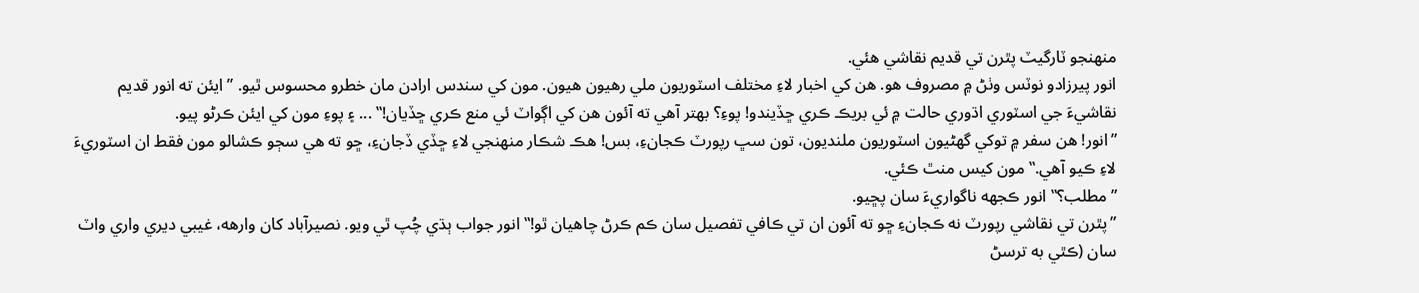منھنجو ٽارگيٽ پٿرن تي قديم نقاشي ھئي.
انور پيرزادو نوٽس وٺڻ ۾ مصروف ھو. ھن کي اخبار لاءِ مختلف اسٽوريون ملي رھيون ھيون. مون کي سندس ارادن مان خطرو محسوس ٿيو. ”ايئن ته انور قديم نقاشيءَ جي اسٽوري اڌوري حالت ۾ ئي بريڪ ڪري ڇڏيندو! پوءِ؟ بھتر آھي ته آئون ھن کي اڳواٽ ئي منع ڪري ڇڏيان!‟ ... ۽ پوءِ مون کي ايئن ڪرڻو پيو.
”انور! ھن سفر ۾ توکي گھڻيون اسٽوريون ملنديون، تون سڀ رپورٽ ڪجانءِ، بس! ھڪ شڪار منھنجي لاءِ ڇڏي ڏجانءِ، ڇو ته ھي سڄو ڪشالو مون فقط ان اسٽوريءَ لاءِ ڪيو آھي.‟ مون کيس منٿ ڪئي.
”مطلب؟‟ انور ڪجهه ناگواريءَ سان پڇيو.
”پٿرن تي نقاشي رپورٽ نه ڪجانءِ ڇو ته آئون ان تي ڪافي تفصيل سان ڪم ڪرڻ چاھيان ٿو!‟ انور جواب ٻڌي چُپ ٿي ويو. نصيرآباد کان وارھه، غيبي ديري واري واٽ سان (ڪٿي به ترسڻ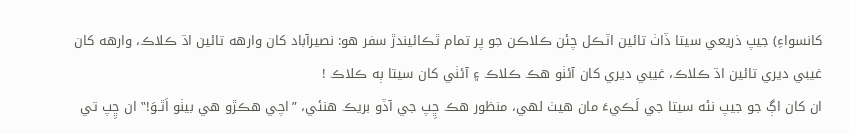کانسواءِ) جيپ ذريعي سيتا ڏاٺ تائين اٽڪل چئن ڪلاڪن جو پر تمام ٿڪائيندڙ سفر ھو: نصيرآباد کان وارھه تائين اڌ ڪلاڪ، وارھه کان غيبي ديري تائين اڌ ڪلاڪ، غيبي ديري کان آئٺو ھڪ ڪلاڪ ۽ آئٺي کان سيتا ٻه ڪلاڪ !
ان کان اڳ جو جيپ نئه سيتا جي لَڪيءَ مان ھيٺ لھي، منظور ھڪ ڇِپ جي آڏو بريڪ ھنئي، ”اچي ھڪڙو ھي بيٺو اَٿـوَ!‟ ان ڇِپ تي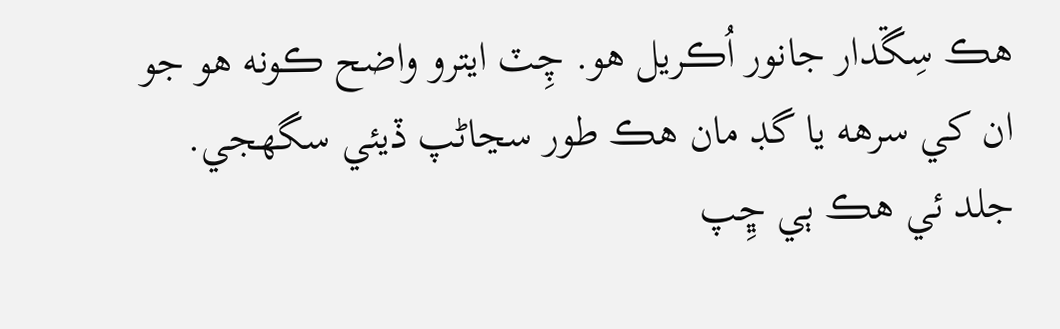ھڪ سِڱدار جانور اُڪريل ھو. چِٽ ايترو واضح ڪونه ھو جو ان کي سرھه يا گڊ مان ھڪ طور سڃاڻپ ڏيئي سگھجي. جلد ئي ھڪ ٻي ڇِپ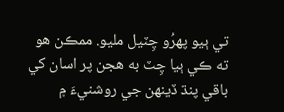تي ٻيو پھرُو چِٽيل مليو. ممڪن ھو ته ڪي ٻيا چِٽ به ھجن پر اسان کي باقي پنڌ ڏينھن جي روشنيءَ ۾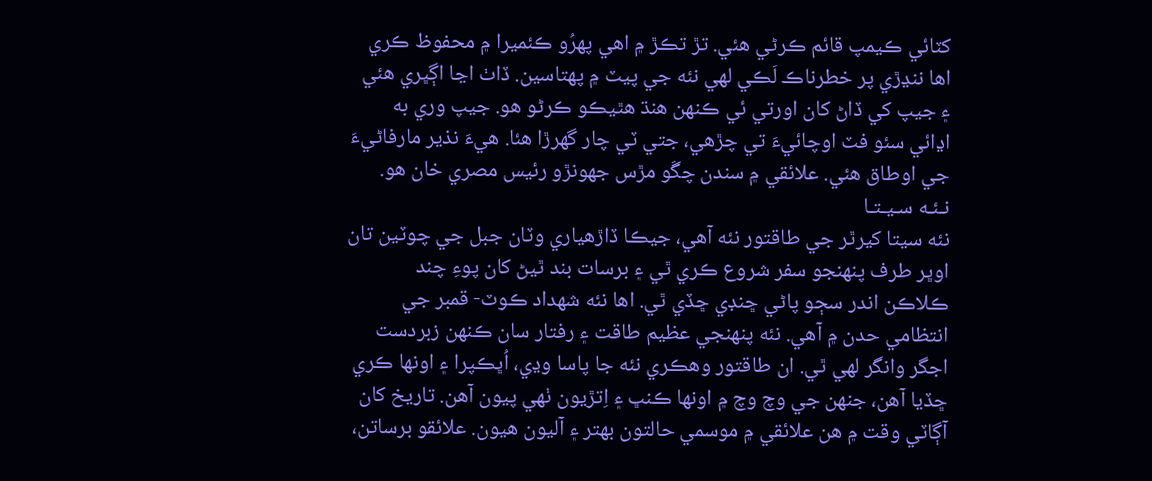کٽائي ڪيمپ قائم ڪرڻي ھئي. تڙ تڪڙ ۾ اھي پھرُو ڪئميرا ۾ محفوظ ڪري اھا ننڍڙي پر خطرناڪ لَڪي لھي نئه جي پيٽ ۾ پھتاسين. ڏاٺ اڃا اڳڀري ھئي ۽ جيپ کي ڏاڻ کان اورتي ئي ڪنھن ھنڌ ھٿيڪو ڪرڻو ھو. جيپ وري به اڍائي سئو فٽ اوچائيءَ تي چڙھي، جتي ٽي چار گھرڙا ھئا. ھيءَ نذير مارفاڻيءَ جي اوطاق ھئي. علائقي ۾ سندن چڱو مڙس جھونڙو رئيس مصري خان ھو.
نـئـه سـيـتـا
نئه سيتا کيرٿر جي طاقتور نئه آھي، جيڪا ڏاڙھياري وٽان جبل جي چوٽين تان اوڀر طرف پنھنجو سفر شروع ڪري ٿي ۽ برسات بند ٿيڻ کان پوءِ چند ڪلاڪن اندر سڄو پاڻي ڇنڊي ڇڏي ٿي. اھا نئه شھداد ڪوٽ- قمبر جي انتظامي حدن ۾ آھي. نئه پنھنجي عظيم طاقت ۽ رفتار سان ڪنھن زبردست اجگر وانگر لھي ٿي. ان طاقتور وھڪري نئه جا پاسا وڍي، اُڀڪپرا ۽ اونھا ڪري ڇڏيا آھن، جنھن جي وچ وچ ۾ اونھا ڪنڀ ۽ اِتڙيون ٺھي پيون آھن. تاريخ کان آڳاٽي وقت ۾ ھن علائقي ۾ موسمي حالتون بھتر ۽ آليون ھيون. علائقو برساتن،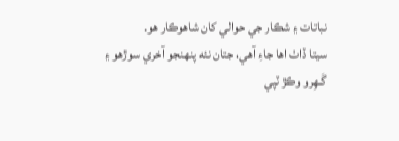نباتات ۽ شڪار جي حوالي کان شاھوڪار ھو.
سيتا ڏاٺ اھا جاءِ آھي، جتان نئه پنھنجو آخري سوڙھو ۽ گَـھِرو وڪڙ ٽپي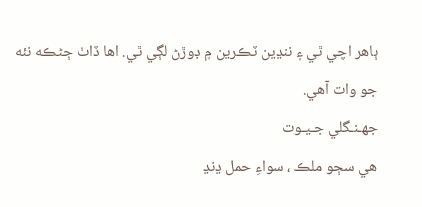ٻاھر اچي ٿي ۽ ننڍين ٽڪرين ۾ ڊوڙڻ لڳي ٿي. اھا ڏاٺ ڄڻڪه نئه جو وات آھي.
جھـنـگلي جـيـوت
ھي سڄو ملڪ ، سواءِ حمل ڍنڍ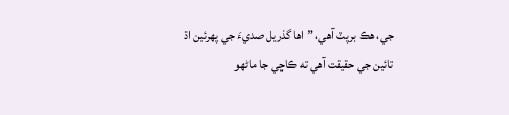جي، ھڪ برپٽ آھي، ”اھا گذريل صديءَ جي پھرئين اڌ تائين جي حقيقت آھي ته ڪاڇي جا ماڻھو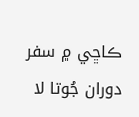ڪاڇي ۾ سفر دوران جُوتا لا